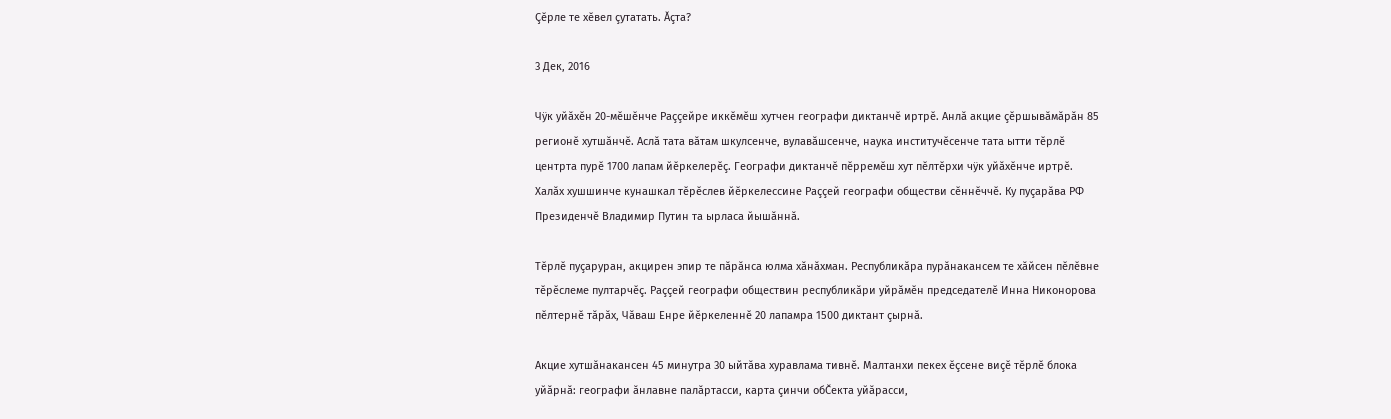Çĕрле те хĕвел çутатать. Ăçта?

3 Дек, 2016

Чÿк уйăхĕн 20-мĕшĕнче Раççейре иккĕмĕш хутчен географи диктанчĕ иртрĕ. Анлă акцие çĕршывăмăрăн 85 регионĕ хутшăнчĕ. Аслă тата вăтам шкулсенче, вулавăшсенче, наука институчĕсенче тата ытти тĕрлĕ центрта пурĕ 1700 лапам йĕркелерĕç. Географи диктанчĕ пĕрремĕш хут пĕлтĕрхи чÿк уйăхĕнче иртрĕ. Халăх хушшинче кунашкал тĕрĕслев йĕркелессине Раççей географи обществи сĕннĕччĕ. Ку пуçарăва РФ Президенчĕ Владимир Путин та ырласа йышăннă.

Тĕрлĕ пуçаруран, акцирен эпир те пăрăнса юлма хăнăхман. Республикăра пурăнакансем те хăйсен пĕлĕвне тĕрĕслеме пултарчĕç. Раççей географи обществин республикăри уйрăмĕн председателĕ Инна Никонорова пĕлтернĕ тăрăх, Чăваш Енре йĕркеленнĕ 20 лапамра 1500 диктант çырнă.

Акцие хутшăнакансен 45 минутра 30 ыйтăва хуравлама тивнĕ. Малтанхи пекех ĕçсене виçĕ тĕрлĕ блока уйăрнă: географи ăнлавне палăртасси, карта çинчи обČекта уйăрасси,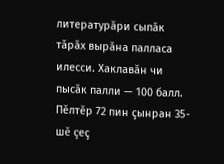литературăри сыпăк тăрăх вырăна палласа илесси. Хаклавăн чи пысăк палли — 100 балл. Пĕлтĕр 72 пин çынран 35-шĕ çеç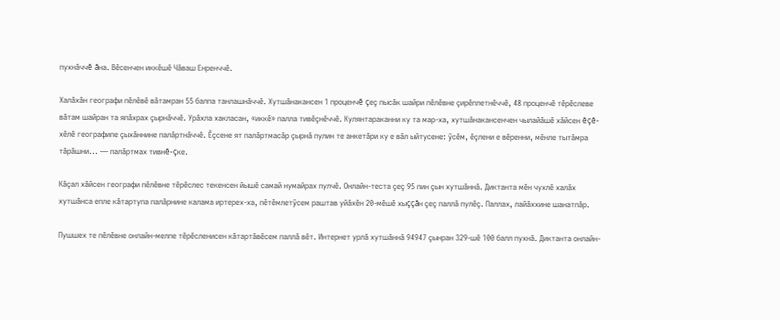пухнăччĕ ăна. Вĕсенчен иккĕшĕ Чăваш Енренччĕ.

Халăхăн географи пĕлĕвĕ вăтамран 55 балпа танлашнăччĕ. Хутшăнакансен 1 проценчĕ çеç пысăк шайри пĕлĕвне çирĕплетнĕччĕ, 48 проценчĕ тĕрĕслеве вăтам шайран та япăхрах çырнăччĕ. Урăхла хакласан, «иккĕ» палла тивĕçнĕччĕ. Кулянтараканни ку та мар-ха, хутшăнакансенчен чылайăшĕ хăйсен ĕçĕ-хĕлĕ географипе çыхăннине палăртнăччĕ. Ĕçсене ят палăртмасăр çырнă пулин те анкетăри ку е вăл ыйтусене: ÿсĕм, ĕçлени е вĕренни, мĕнле тытăмра тăрăшни... — палăртмах тивнĕ-çке.

Кăçал хăйсен географи пĕлĕвне тĕрĕслес текенсен йышĕ самай нумайрах пулчĕ. Онлайн-теста çеç 95 пин çын хутшăннă. Диктанта мĕн чухлĕ халăх хутшăнса епле кăтартупа палăрнине калама иртерех-ха, пĕтĕмлетÿсем раштав уйăхĕн 20-мĕшĕ хыççăн çеç паллă пулĕç. Паллах, лайăххине шанатпăр.

Пушшех те пĕлĕвне онлайн-мелпе тĕрĕсленисен кăтартăвĕсем паллă вĕт. Интернет урлă хутшăннă 94947 çынран 329-шĕ 100 балл пухнă. Диктанта онлайн-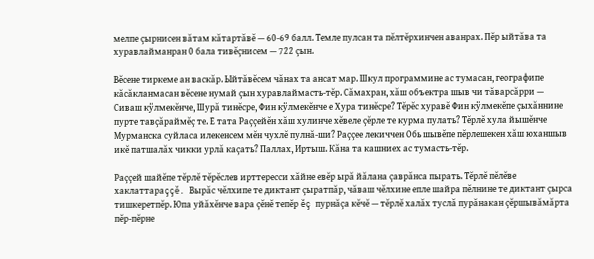мелпе çырнисен вăтам кăтартăвĕ — 60-69 балл. Темле пулсан та пĕлтĕрхинчен аванрах. Пĕр ыйтăва та хуравлайманран 0 бала тивĕçнисем — 722 çын.

Вĕсене тиркеме ан васкăр. Ыйтăвĕсем чăнах та ансат мар. Шкул программине ас тумасан, географипе кăсăкланмасан вĕсене нумай çын хуравлаймасть-тĕр. Сăмахран, хăш объектра шыв чи тăварсăрри — Сиваш кÿлмекĕнче, Шурă тинĕсре, Фин кÿлмекĕнче е Хура тинĕсре? Тĕрĕс хуравĕ Фин кÿлмекĕпе çыхăннине пурте тавçăраймĕç те. Е тата Раççейĕн хăш хулинче хĕвеле çĕрле те курма пулать? Тĕрлĕ хула йышĕнче Мурманска суйласа илекенсем мĕн чухлĕ пулнă-ши? Раççее лекиччен Обь шывĕпе пĕрлешекен хăш юханшыв икĕ патшалăх чикки урлă каçать? Паллах, Иртыш. Кăна та кашниех ас тумасть-тĕр.

Раççей шайĕпе тĕрлĕ тĕрĕслев ирттересси хăйне евĕр ырă йăлана çаврăнса пырать. Тĕрлĕ пĕлĕве хаклаттараççĕ. Вырăс чĕлхипе те диктант çыратпăр, чăваш чĕлхине епле шайра пĕлнине те диктант çырса тишкеретпĕр. Юпа уйăхĕнче вара çĕнĕ тепĕр ĕç пурнăçа кĕчĕ — тĕрлĕ халăх туслă пурăнакан çĕршывăмăрта пĕр-пĕрне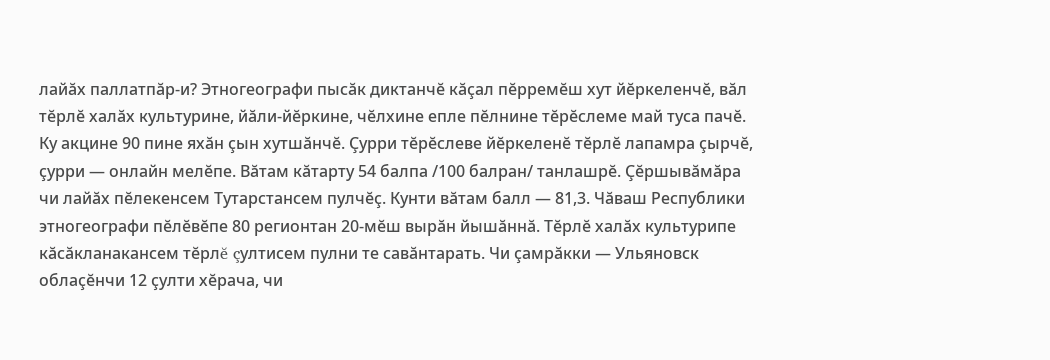лайăх паллатпăр-и? Этногеографи пысăк диктанчĕ кăçал пĕрремĕш хут йĕркеленчĕ, вăл тĕрлĕ халăх культурине, йăли-йĕркине, чĕлхине епле пĕлнине тĕрĕслеме май туса пачĕ. Ку акцине 90 пине яхăн çын хутшăнчĕ. Çурри тĕрĕслеве йĕркеленĕ тĕрлĕ лапамра çырчĕ, çурри — онлайн мелĕпе. Вăтам кăтарту 54 балпа /100 балран/ танлашрĕ. Çĕршывăмăра чи лайăх пĕлекенсем Тутарстансем пулчĕç. Кунти вăтам балл — 81,3. Чăваш Республики этногеографи пĕлĕвĕпе 80 регионтан 20-мĕш вырăн йышăннă. Тĕрлĕ халăх культурипе кăсăкланакансем тĕрлĕ çултисем пулни те савăнтарать. Чи çамрăкки — Ульяновск облаçĕнчи 12 çулти хĕрача, чи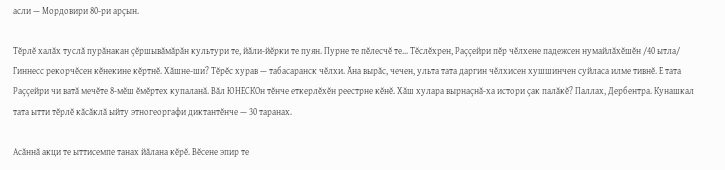асли — Мордовири 80-ри арçын.

Тĕрлĕ халăх туслă пурăнакан çĕршывăмăрăн культури те, йăли-йĕрки те пуян. Пурне те пĕлесчĕ те... Тĕслĕхрен, Раççейри пĕр чĕлхене падежсен нумайлăхĕшĕн /40 ытла/ Гиннесс рекорчĕсен кĕнекине кĕртнĕ. Хăшне-ши? Тĕрĕс хурав — табасаранск чĕлхи. Ăна вырăс, чечен, ульта тата даргин чĕлхисен хушшинчен суйласа илме тивнĕ. Е тата Раççейри чи ватă мечĕте 8-мĕш ĕмĕртех купаланă. Вăл ЮНЕСКОн тĕнче еткерлĕхĕн реестрне кĕнĕ. Хăш хулара вырнаçнă-ха истори çак палăкĕ? Паллах, Дербентра. Кунашкал тата ытти тĕрлĕ кăсăклă ыйту этногеоргафи диктантĕнче — 30 таранах.

Асăннă акци те ыттисемпе танах йăлана кĕрĕ. Вĕсене эпир те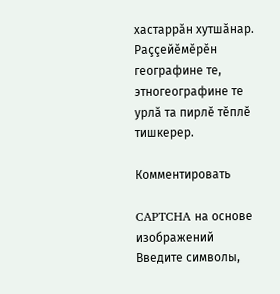хастаррăн хутшăнар. Раççейĕмĕрĕн географине те, этногеографине те урлă та пирлĕ тĕплĕ тишкерер.

Комментировать

CAPTCHA на основе изображений
Введите символы,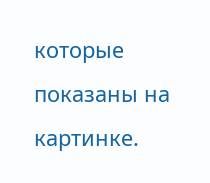которые показаны на картинке.